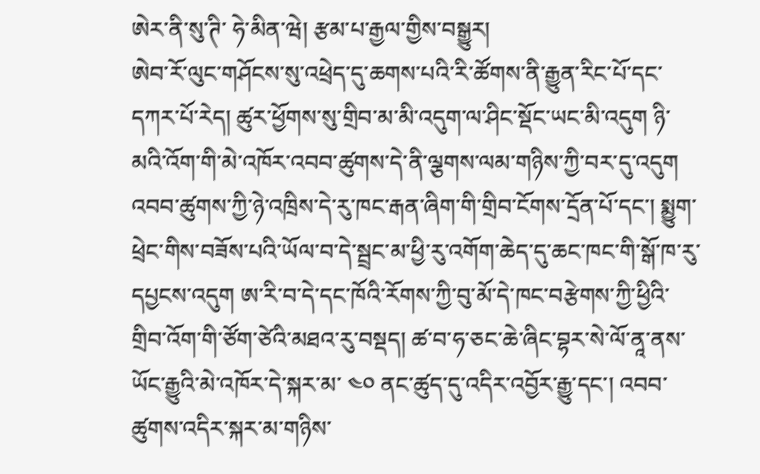ཨེར་ནི་སུ་ཊི་ ཧེ་མིན་ཝེ། རྩམ་པ་རྒྱལ་གྱིས་བསྒྱུར།
ཨེབ་རོ་ལུང་གཤོངས་སུ་འཕྲེད་དུ་ཆགས་པའི་རི་ཚོགས་ནི་རྒྱུན་རིང་པོ་དང་དཀར་པོ་རེད། ཚུར་ཕྱོགས་སུ་གྲིབ་མ་མི་འདུག་ལ་ཤིང་སྡོང་ཡང་མི་འདུག ཉི་མའི་འོག་གི་མེ་འཁོར་འབབ་ཚུགས་དེ་ནི་ལྕགས་ལམ་གཉིས་ཀྱི་བར་དུ་འདུག འབབ་ཚུགས་ཀྱི་ཉེ་འཁྲིས་དེ་རུ་ཁང་རྒན་ཞིག་གི་གྲིབ་ངོགས་དྲོན་པོ་དང་། སྨྱུག་ཕྲེང་གིས་བཟོས་པའི་ཡོལ་བ་དེ་སྦྲང་མ་ཕྱི་རུ་འགོག་ཆེད་དུ་ཆང་ཁང་གི་སྒོ་ཁ་རུ་དཔྱངས་འདུག ཨ་རི་བ་དེ་དང་ཁོའི་རོགས་ཀྱི་བུ་མོ་དེ་ཁང་བརྩེགས་ཀྱི་ཕྱིའི་གྲིབ་འོག་གི་ཙོག་ཙེའི་མཐའ་རུ་བསྡད། ཚ་བ་ཧ་ཅང་ཆེ་ཞིང་བྷར་སེ་ལོ་ནཱ་ནས་ཡོང་རྒྱུའི་མེ་འཁོར་དེ་སྐར་མ་ ༤༠ ནང་ཚུད་དུ་འདིར་འབྱོར་རྒྱུ་དང་། འབབ་ཚུགས་འདིར་སྐར་མ་གཉིས་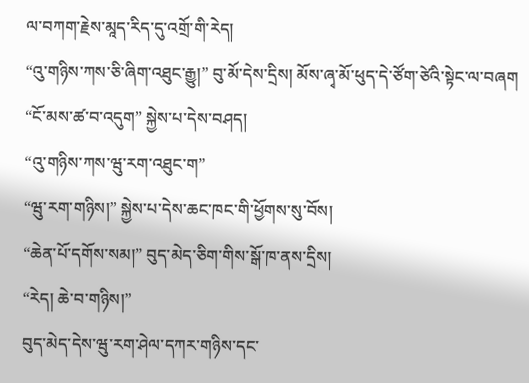ལ་བཀག་རྗེས་མཱད་རིད་དུ་འགྲོ་གི་རེད།
“འུ་གཉིས་ཀས་ཅི་ཞིག་འཐུང་རྒྱུ།” བུ་མོ་དེས་དྲིས། མོས་ཞྭ་མོ་ཕུད་དེ་ཙོག་ཙེའི་སྟེང་ལ་བཞག
“ངོ་མས་ཚ་བ་འདུག” སྐྱེས་པ་དེས་བཤད།
“འུ་གཉིས་ཀས་ཝུ་རག་འཐུང་ག”
“ཝུ་རག་གཉིས།” སྐྱེས་པ་དེས་ཆང་ཁང་གི་ཕྱོགས་སུ་བོས།
“ཆེན་པོ་དགོས་སམ།” བུད་མེད་ཅིག་གིས་སྒོ་ཁ་ནས་དྲིས།
“རེད། ཆེ་བ་གཉིས།”
བུད་མེད་དེས་ཝུ་རག་ཤེལ་དཀར་གཉིས་དང་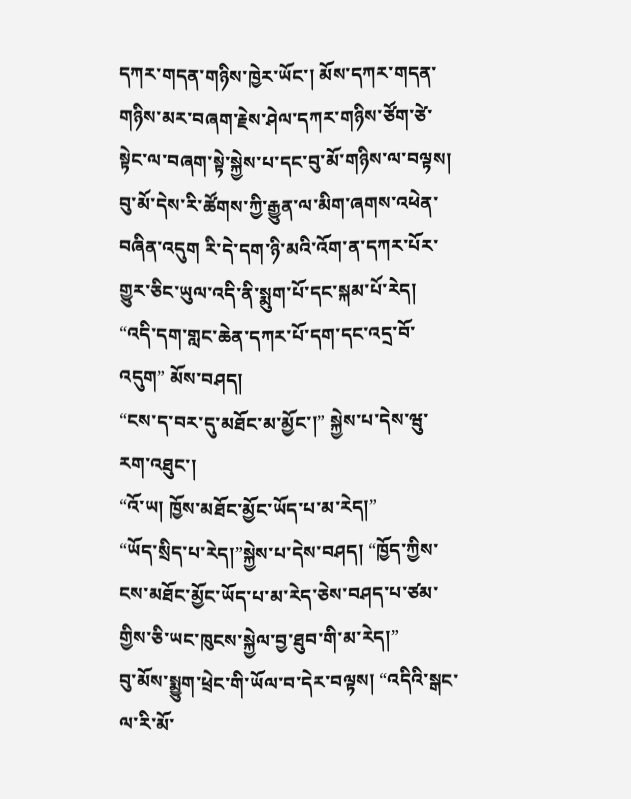དཀར་གདན་གཉིས་ཁྱེར་ཡོང་། མོས་དཀར་གདན་གཉིས་མར་བཞག་རྗེས་ཤེལ་དཀར་གཉིས་ཙོག་ཙེ་སྟེང་ལ་བཞག་སྟེ་སྐྱེས་པ་དང་བུ་མོ་གཉིས་ལ་བལྟས། བུ་མོ་དེས་རི་ཚོགས་ཀྱི་རྒྱུན་ལ་མིག་ཞགས་འཕེན་བཞིན་འདུག རི་དེ་དག་ཉི་མའི་འོག་ན་དཀར་པོར་གྱུར་ཅིང་ཡུལ་འདི་ནི་སྨུག་པོ་དང་སྐམ་པོ་རེད།
“འདི་དག་གླང་ཆེན་དཀར་པོ་དག་དང་འདྲ་བོ་འདུག” མོས་བཤད།
“ངས་ད་བར་དུ་མཐོང་མ་མྱོང་།” སྐྱེས་པ་དེས་ཝུ་རག་འཐུང་།
“འོ་ཡ། ཁྱོས་མཐོང་མྱོང་ཡོད་པ་མ་རེད།”
“ཡོད་སྲིད་པ་རེད།”སྐྱེས་པ་དེས་བཤད། “ཁྱོད་ཀྱིས་ངས་མཐོང་མྱོང་ཡོད་པ་མ་རེད་ཅེས་བཤད་པ་ཙམ་གྱིས་ཅི་ཡང་ཁུངས་སྐྱེལ་བྱ་ཐུབ་གི་མ་རེད།”
བུ་མོས་སྨྱུག་ཕྲེང་གི་ཡོལ་བ་དེར་བལྟས། “འདིའི་སྒང་ལ་རི་མོ་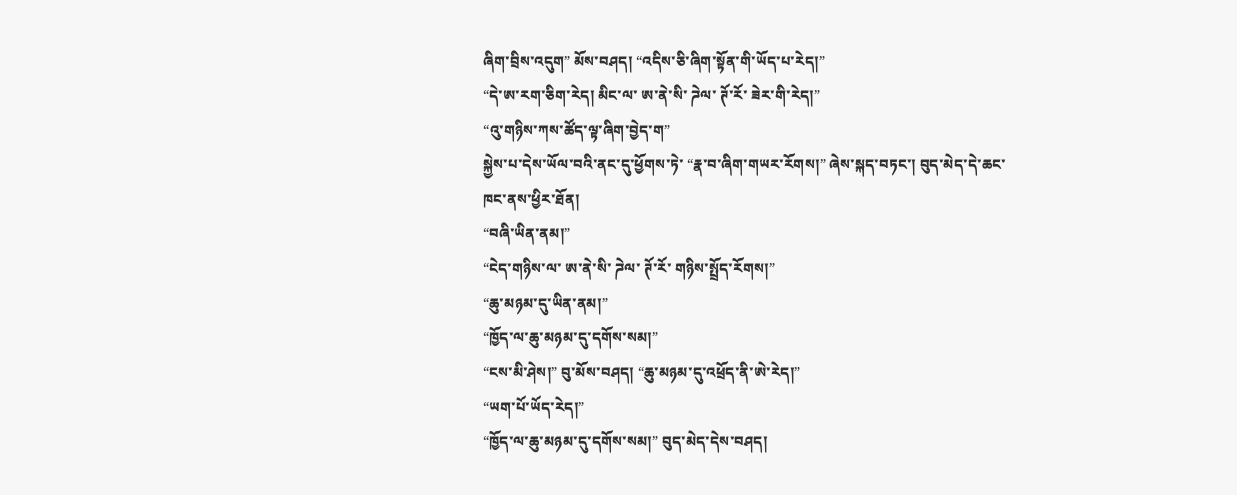ཞིག་བྲིས་འདུག” མོས་བཤད། “འདིས་ཅི་ཞིག་སྟོན་གི་ཡོད་པ་རེད།”
“དེ་ཨ་རག་ཅིག་རེད། མིང་ལ་ ཨ་ནེ་སི་ ཌེལ་ ཊོ་རོ་ ཟེར་གི་རེད།”
“འུ་གཉིས་ཀས་ཚོད་ལྟ་ཞིག་བྱེད་ག”
སྐྱེས་པ་དེས་ཡོལ་བའི་ནང་དུ་ཕྱོགས་ཏེ་ “རྣ་བ་ཞིག་གཡར་རོགས།” ཞེས་སྐད་བཏང་། བུད་མེད་དེ་ཆང་ཁང་ནས་ཕྱིར་ཐོན།
“བཞི་ཡིན་ནམ།”
“ངེད་གཉིས་ལ་ ཨ་ནེ་སི་ ཌེལ་ ཊོ་རོ་ གཉིས་སྤྲོད་རོགས།”
“ཆུ་མཉམ་དུ་ཡིན་ནམ།”
“ཁྱོད་ལ་ཆུ་མཉམ་དུ་དགོས་སམ།”
“ངས་མི་ཤེས།” བུ་མོས་བཤད། “ཆུ་མཉམ་དུ་འཕྲོད་ནི་ཨེ་རེད།”
“ཡག་པོ་ཡོད་རེད།”
“ཁྱོད་ལ་ཆུ་མཉམ་དུ་དགོས་སམ།” བུད་མེད་དེས་བཤད།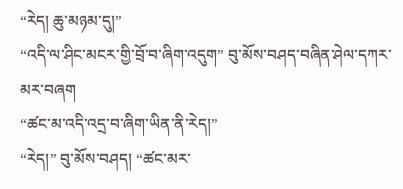“རེད། ཆུ་མཉམ་དུ།”
“འདི་ལ་ཤིང་མངར་གྱི་བྲོ་བ་ཞིག་འདུག” བུ་མོས་བཤད་བཞིན་ཤེལ་དཀར་མར་བཞག
“ཚང་མ་འདི་འདྲ་བ་ཞིག་ཡིན་ནི་རེད།”
“རེད།” བུ་མོས་བཤད། “ཚང་མར་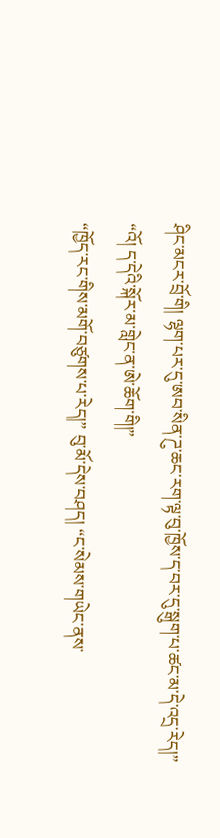ཤིང་མངར་བྲོ་གི། ལྷག་པར་དུ་ཨབ་སིན་ཌུ་ཆང་རག་ལྟ་བུ་ཁྱོས་ད་བར་དུ་སྒུག་པ་ཚང་མ་དེ་འདྲ་རེད།”
“འོ། ད་དེའི་སྐོར་མ་གླེང་ན་ཨེ་ཆོག་གི།”
“ཁྱོད་རང་གིས་མགོ་བཙུགས་པ་རེད།” བུ་མོ་དེས་བཤད། “ང་སེམས་གཡེང་ནས་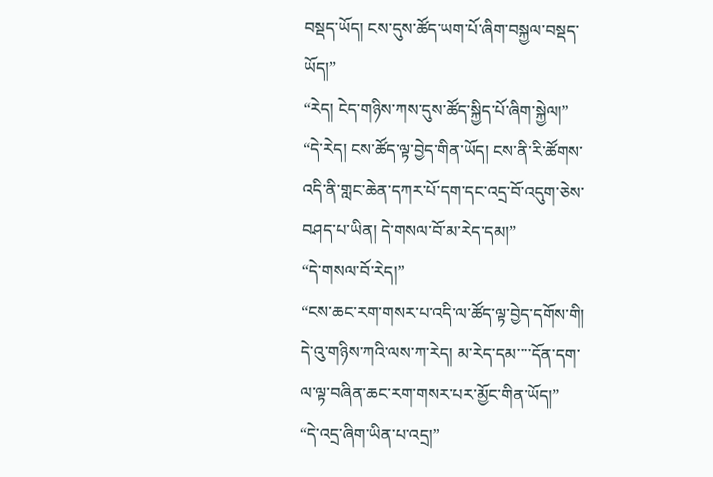བསྡད་ཡོད། ངས་དུས་ཚོད་ཡག་པོ་ཞིག་བསྐྱལ་བསྡད་ཡོད།”
“རེད། ངེད་གཉིས་ཀས་དུས་ཚོད་སྐྱིད་པོ་ཞིག་སྐྱེལ།”
“དེ་རེད། ངས་ཚོད་ལྟ་བྱེད་གིན་ཡོད། ངས་ནི་རི་ཚོགས་འདི་ནི་གླང་ཆེན་དཀར་པོ་དག་དང་འདྲ་བོ་འདུག་ཅེས་བཤད་པ་ཡིན། དེ་གསལ་བོ་མ་རེད་དམ།”
“དེ་གསལ་བོ་རེད།”
“ངས་ཆང་རག་གསར་པ་འདི་ལ་ཚོད་ལྟ་བྱེད་དགོས་གི། དེ་འུ་གཉིས་ཀའི་ལས་ཀ་རེད། མ་རེད་དམ་་་་དོན་དག་ལ་ལྟ་བཞིན་ཆང་རག་གསར་པར་མྱོང་གིན་ཡོད།”
“དེ་འདྲ་ཞིག་ཡིན་པ་འདྲ།”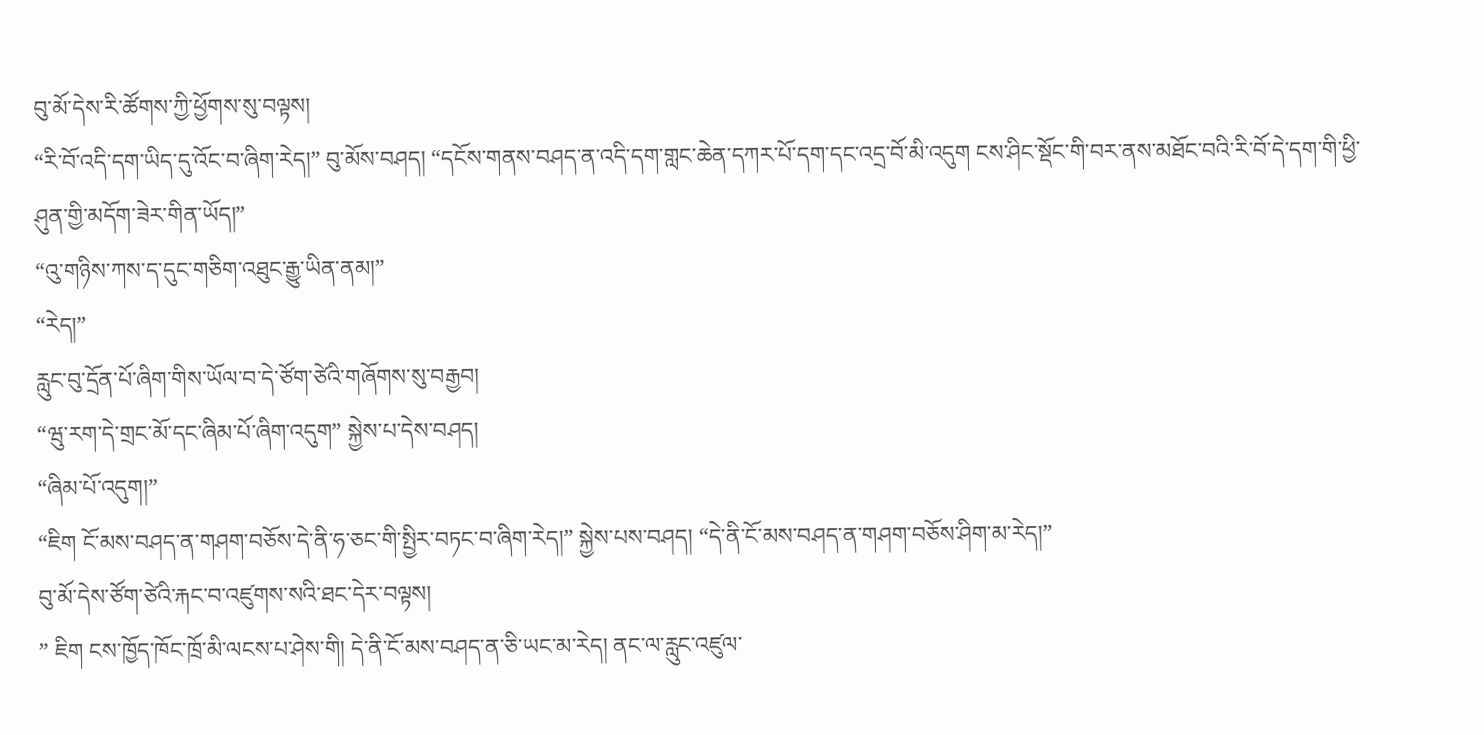བུ་མོ་དེས་རི་ཚོགས་ཀྱི་ཕྱོགས་སུ་བལྟས།
“རི་བོ་འདི་དག་ཡིད་དུ་འོང་བ་ཞིག་རེད།” བུ་མོས་བཤད། “དངོས་གནས་བཤད་ན་འདི་དག་གླང་ཆེན་དཀར་པོ་དག་དང་འདྲ་བོ་མི་འདུག ངས་ཤིང་སྡོང་གི་བར་ནས་མཐོང་བའི་རི་བོ་དེ་དག་གི་ཕྱི་ཤུན་གྱི་མདོག་ཟེར་གིན་ཡོད།”
“འུ་གཉིས་ཀས་ད་དུང་གཅིག་འཐུང་རྒྱུ་ཡིན་ནམ།”
“རེད།”
རླུང་བུ་དྲོན་པོ་ཞིག་གིས་ཡོལ་བ་དེ་ཙོག་ཙེའི་གཞོགས་སུ་བརྒྱབ།
“ཝུ་རག་དེ་གྲང་མོ་དང་ཞིམ་པོ་ཞིག་འདུག” སྐྱེས་པ་དེས་བཤད།
“ཞིམ་པོ་འདུག།”
“ཇིག ངོ་མས་བཤད་ན་གཤག་བཅོས་དེ་ནི་ཧ་ཅང་གི་སྤྱིར་བཏང་བ་ཞིག་རེད།” སྐྱེས་པས་བཤད། “དེ་ནི་ངོ་མས་བཤད་ན་གཤག་བཅོས་ཤིག་མ་རེད།”
བུ་མོ་དེས་ཙོག་ཙེའི་རྐང་བ་འཛུགས་སའི་ཐང་དེར་བལྟས།
” ཇིག ངས་ཁྱོད་ཁོང་ཁྲོ་མི་ལངས་པ་ཤེས་གི། དེ་ནི་ངོ་མས་བཤད་ན་ཅི་ཡང་མ་རེད། ནང་ལ་རླུང་འཛུལ་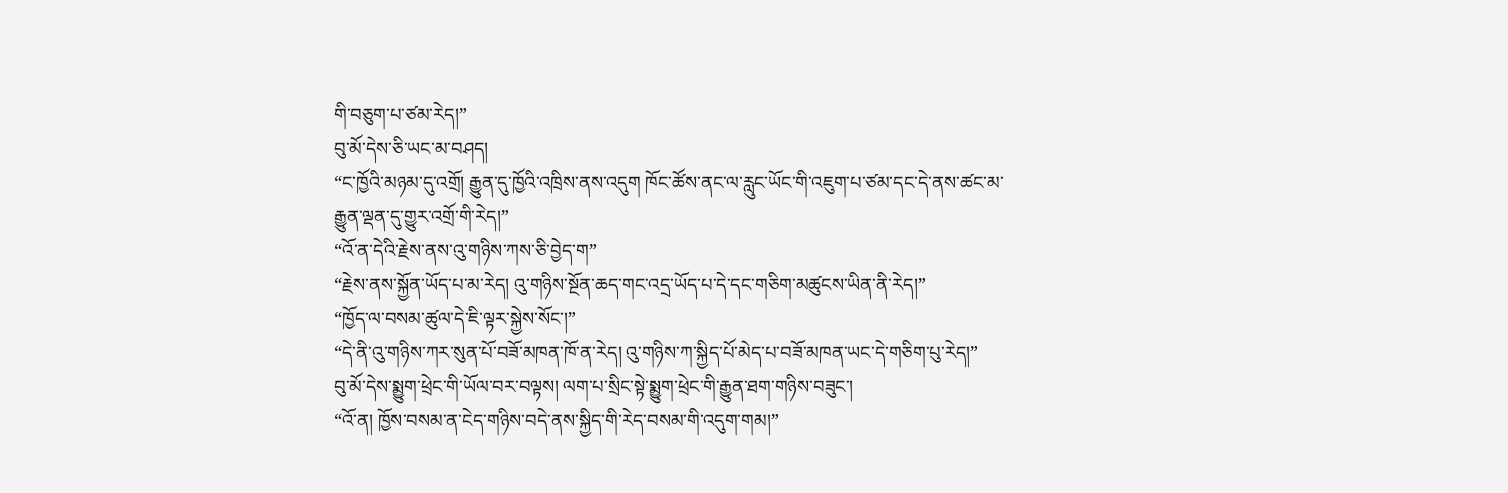གི་བཅུག་པ་ཙམ་རེད།”
བུ་མོ་དེས་ཅི་ཡང་མ་བཤད།
“ང་ཁྱོའི་མཉམ་དུ་འགྲོ། རྒྱུན་དུ་ཁྱོའི་འཁྲིས་ནས་འདུག ཁོང་ཚོས་ནང་ལ་རླུང་ཡོང་གི་འཇུག་པ་ཙམ་དང་དེ་ནས་ཚང་མ་རྒྱུན་ལྡན་དུ་གྱུར་འགྲོ་གི་རེད།”
“འོ་ན་དེའི་རྗེས་ནས་འུ་གཉིས་ཀས་ཅི་བྱེད་ག”
“རྗེས་ནས་སྐྱོན་ཡོད་པ་མ་རེད། འུ་གཉིས་སྔོན་ཆད་གང་འདྲ་ཡོད་པ་དེ་དང་གཅིག་མཚུངས་ཡིན་ནི་རེད།”
“ཁྱོད་ལ་བསམ་ཚུལ་དེ་ཇི་ལྟར་སྐྱེས་སོང་།”
“དེ་ནི་འུ་གཉིས་ཀར་སུན་པོ་བཟོ་མཁན་ཁོ་ན་རེད། འུ་གཉིས་ཀ་སྐྱིད་པོ་མེད་པ་བཟོ་མཁན་ཡང་དེ་གཅིག་པུ་རེད།”
བུ་མོ་དེས་སྨྱུག་ཕྲེང་གི་ཡོལ་བར་བལྟས། ལག་པ་སྲིང་སྟེ་སྨྱུག་ཕྲེང་གི་རྒྱུན་ཐག་གཉིས་བཟུང་།
“འོ་ན། ཁྱོས་བསམ་ན་ངེད་གཉིས་བདེ་ནས་སྐྱིད་གི་རེད་བསམ་གི་འདུག་གམ།”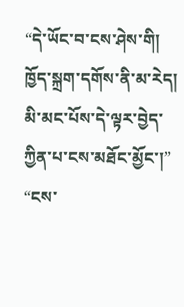“དེ་ཡོང་བ་ངས་ཤེས་གི། ཁྱོད་སྐྲག་དགོས་ནི་མ་རེད། མི་མང་པོས་དེ་ལྟར་བྱེད་ཀྱིན་པ་ངས་མཐོང་མྱོང་།”
“ངས་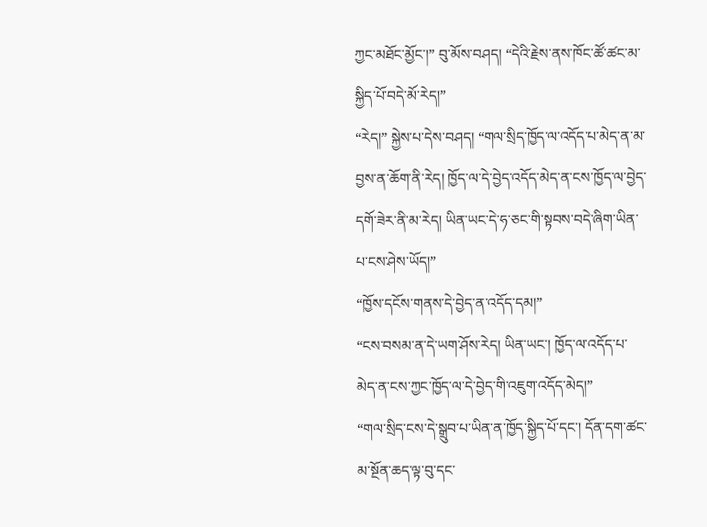ཀྱང་མཐོང་མྱོང་།” བུ་མོས་བཤད། “དེའི་རྗེས་ནས་ཁོང་ཚོ་ཚང་མ་སྐྱིད་པོ་བདེ་མོ་རེད།”
“རེད།” སྐྱེས་པ་དེས་བཤད། “གལ་སྲིད་ཁྱོད་ལ་འདོད་པ་མེད་ན་མ་བྱས་ན་ཆོག་ནི་རེད། ཁྱོད་ལ་དེ་བྱེད་འདོད་མེད་ན་ངས་ཁྱོད་ལ་བྱེད་དགོ་ཟེར་ནི་མ་རེད། ཡིན་ཡང་དེ་ཧ་ཅང་གི་སྟབས་བདེ་ཞིག་ཡིན་པ་ངས་ཤེས་ཡོད།”
“ཁྱོས་དངོས་གནས་དེ་བྱེད་ན་འདོད་དམ།”
“ངས་བསམ་ན་དེ་ཡག་ཤོས་རེད། ཡིན་ཡང་། ཁྱོད་ལ་འདོད་པ་མེད་ན་ངས་ཀྱང་ཁྱོད་ལ་དེ་བྱེད་གི་འཇུག་འདོད་མེད།”
“གལ་སྲིད་ངས་དེ་སྒྲུབ་པ་ཡིན་ན་ཁྱོད་སྐྱིད་པོ་དང་། དོན་དག་ཚང་མ་སྔོན་ཆད་ལྟ་བུ་དང་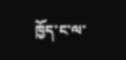ཁྱོད་ང་ལ་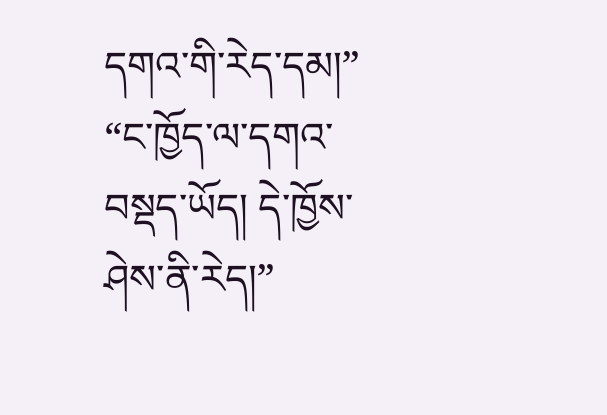དགའ་གི་རེད་དམ།”
“ང་ཁྱོད་ལ་དགའ་བསྡད་ཡོད། དེ་ཁྱོས་ཤེས་ནི་རེད།”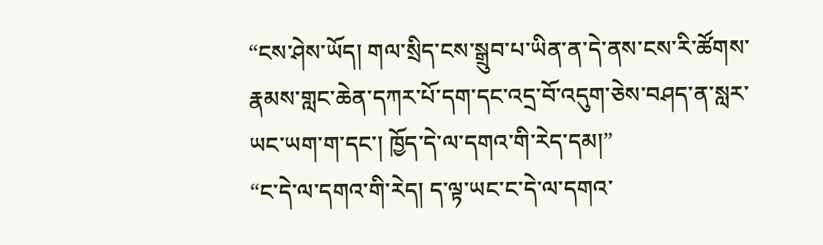“ངས་ཤེས་ཡོད། གལ་སྲིད་ངས་སྒྲུབ་པ་ཡིན་ན་དེ་ནས་ངས་རི་ཚོགས་རྣམས་གླང་ཆེན་དཀར་པོ་དག་དང་འདྲ་བོ་འདུག་ཅེས་བཤད་ན་སླར་ཡང་ཡག་ག་དང་། ཁྱོད་དེ་ལ་དགའ་གི་རེད་དམ།”
“ང་དེ་ལ་དགའ་གི་རེད། ད་ལྟ་ཡང་ང་དེ་ལ་དགའ་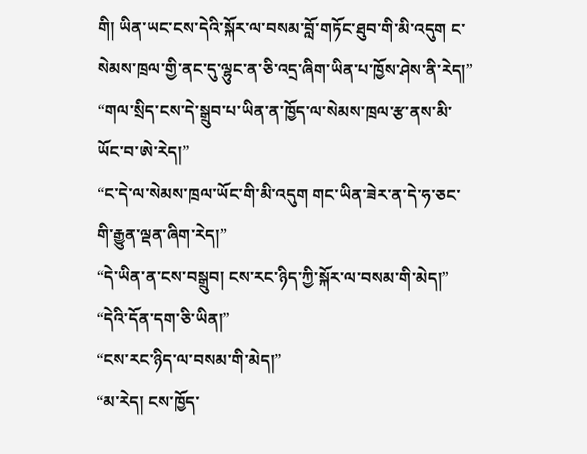གི། ཡིན་ཡང་ངས་དེའི་སྐོར་ལ་བསམ་བློ་གཏོང་ཐུབ་གི་མི་འདུག ང་སེམས་ཁྲལ་གྱི་ནང་དུ་ལྷུང་ན་ཅི་འདྲ་ཞིག་ཡིན་པ་ཁྱོས་ཤེས་ནི་རེད།”
“གལ་སྲིད་ངས་དེ་སྒྲུབ་པ་ཡིན་ན་ཁྱོད་ལ་སེམས་ཁྲལ་རྩ་ནས་མི་ཡོང་བ་ཨེ་རེད།”
“ང་དེ་ལ་སེམས་ཁྲལ་ཡོང་གི་མི་འདུག གང་ཡིན་ཟེར་ན་དེ་ཧ་ཅང་གི་རྒྱུན་ལྡན་ཞིག་རེད།”
“དེ་ཡིན་ན་ངས་བསྒྲུབ། ངས་རང་ཉིད་ཀྱི་སྐོར་ལ་བསམ་གི་མེད།”
“དེའི་དོན་དག་ཅི་ཡིན།”
“ངས་རང་ཉིད་ལ་བསམ་གི་མེད།”
“མ་རེད། ངས་ཁྱོད་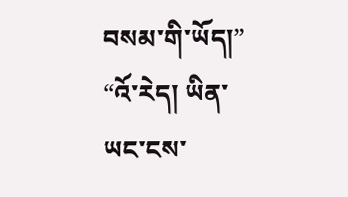བསམ་གི་ཡོད།”
“འོ་རེད། ཡིན་ཡང་ངས་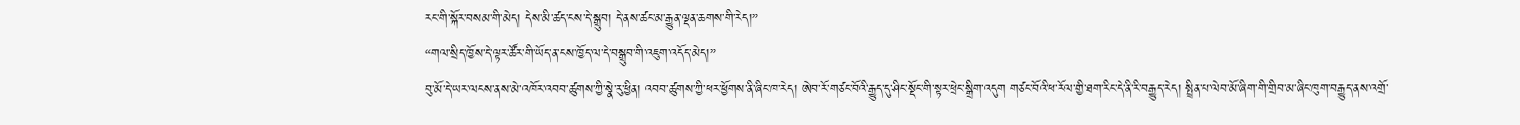རང་གི་སྐོར་བསམ་གི་མེད། དེས་མི་ཚད་ངས་དེ་སྒྲུབ། དེ་ནས་ཚང་མ་རྒྱུན་ལྡན་ཆགས་གི་རེད།”
“གལ་སྲིད་ཁྱོས་དེ་ལྟར་ཚོར་གི་ཡོད་ན་ངས་ཁྱོད་ལ་དེ་བསྒྲུབ་གི་འཇུག་འདོད་མེད།”
བུ་མོ་དེ་ཡར་ལངས་ནས་མེ་འཁོར་འབབ་ཚུགས་ཀྱི་སྣེ་རུ་ཕྱིན། འབབ་ཚུགས་ཀྱི་ཕར་ཕྱོགས་ནི་ཞིང་ཁ་རེད། ཨེབ་རོ་གཙང་བོའི་རྒྱུད་དུ་ཤིང་སྡོང་གི་སྟར་ཕྲེང་སྒྲིག་འདུག གཙང་བོའི་ཕ་རོལ་གྱི་ཐག་རིང་དེ་ནི་རི་བརྒྱུད་རེད། སྤྲིན་པ་ལེབ་མོ་ཞིག་གི་གྲིབ་མ་ཞིང་ཁུག་བརྒྱུད་ནས་འགྲོ་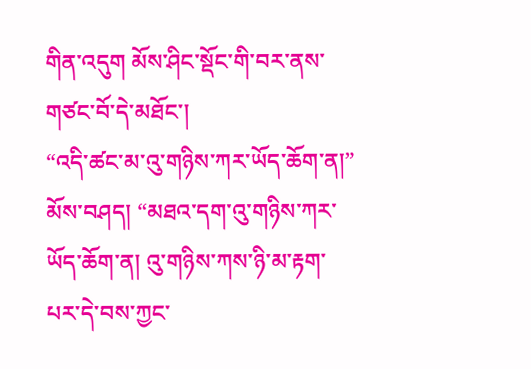གིན་འདུག མོས་ཤིང་སྡོང་གི་བར་ནས་གཙང་བོ་དེ་མཐོང་།
“འདི་ཚང་མ་འུ་གཉིས་ཀར་ཡོད་ཆོག་ན།” མོས་བཤད། “མཐའ་དག་འུ་གཉིས་ཀར་ཡོད་ཆོག་ན། འུ་གཉིས་ཀས་ཉི་མ་རྟག་པར་དེ་བས་ཀྱང་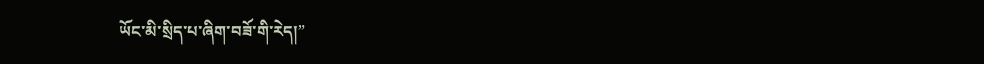ཡོང་མི་སྲིད་པ་ཞིག་བཟོ་གི་རེད།”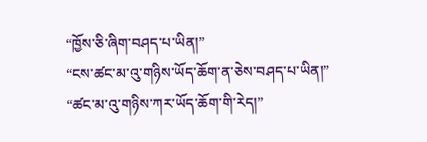“ཁྱོས་ཅི་ཞིག་བཤད་པ་ཡིན།”
“ངས་ཚང་མ་འུ་གཉིས་ཡོད་ཆོག་ན་ཅེས་བཤད་པ་ཡིན།”
“ཚང་མ་འུ་གཉིས་ཀར་ཡོད་ཆོག་གི་རེད།”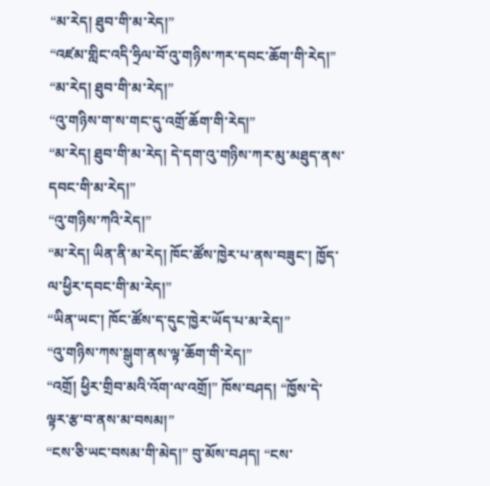“མ་རེད། ཐུབ་གི་མ་རེད།”
“འཛམ་གླིང་འདི་ཧྲིལ་བོ་འུ་གཉིས་ཀར་དབང་ཆོག་གི་རེད།”
“མ་རེད། ཐུབ་གི་མ་རེད།”
“འུ་གཉིས་ག་ས་གང་དུ་འགྲོ་ཆོག་གི་རེད།”
“མ་རེད། ཐུབ་གི་མ་རེད། དེ་དག་འུ་གཉིས་ཀར་མུ་མཐུད་ནས་དབང་གི་མ་རེད།”
“འུ་གཉིས་ཀའི་རེད།”
“མ་རེད། ཡིན་ནི་མ་རེད། ཁོང་ཚོས་ཁྱེར་པ་ནས་བཟུང་། ཁྱོད་ལ་ཕྱིར་དབང་གི་མ་རེད།”
“ཡིན་ཡང་། ཁོང་ཚོས་ད་དུང་ཁྱེར་ཡོད་པ་མ་རེད།”
“འུ་གཉིས་ཀས་སྒུག་ནས་ལྟ་ཆོག་གི་རེད།”
“འགྲོ། ཕྱིར་གྲིབ་མའི་འོག་ལ་འགྲོ།” ཁོས་བཤད། “ཁྱོས་དེ་ལྟར་རྩ་བ་ནས་མ་བསམ།”
“ངས་ཅི་ཡང་བསམ་གི་མེད།” བུ་མོས་བཤད། “ངས་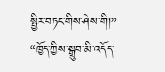སྤྱིར་བཏང་གིས་ཤེས་གི།”
“ཁྱོད་ཀྱིས་སྒྲུབ་མི་འདོད་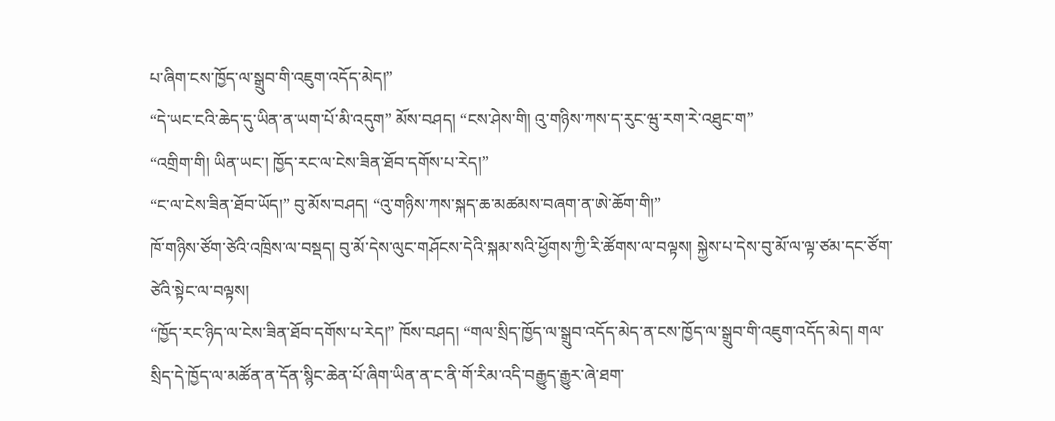པ་ཞིག་ངས་ཁྱོད་ལ་སྒྲུབ་གི་འཇུག་འདོད་མེད།”
“དེ་ཡང་ངའི་ཆེད་དུ་ཡིན་ན་ཡག་པོ་མི་འདུག” མོས་བཤད། “ངས་ཤེས་གི། འུ་གཉིས་ཀས་ད་རུང་ཝུ་རག་རེ་འཐུང་ག”
“འགྲིག་གི། ཡིན་ཡང་། ཁྱོད་རང་ལ་ངེས་ཟིན་ཐོབ་དགོས་པ་རེད།”
“ང་ལ་ངེས་ཟིན་ཐོབ་ཡོད།” བུ་མོས་བཤད། “འུ་གཉིས་ཀས་སྐད་ཆ་མཚམས་བཞག་ན་ཨེ་ཆོག་གི།”
ཁོ་གཉིས་ཙོག་ཙེའི་འཁྲིས་ལ་བསྡད། བུ་མོ་དེས་ལུང་གཤོངས་དེའི་སྐམ་སའི་ཕྱོགས་ཀྱི་རི་ཚོགས་ལ་བལྟས། སྐྱེས་པ་དེས་བུ་མོ་ལ་ལྟ་ཙམ་དང་ཙོག་ཙེའི་སྟེང་ལ་བལྟས།
“ཁྱོད་རང་ཉིད་ལ་ངེས་ཟིན་ཐོབ་དགོས་པ་རེད།” ཁོས་བཤད། “གལ་སྲིད་ཁྱོད་ལ་སྒྲུབ་འདོད་མེད་ན་ངས་ཁྱོད་ལ་སྒྲུབ་གི་འཇུག་འདོད་མེད། གལ་སྲིད་དེ་ཁྱོད་ལ་མཚོན་ན་དོན་སྙིང་ཆེན་པོ་ཞིག་ཡིན་ན་ང་ནི་གོ་རིམ་འདི་བརྒྱུད་རྒྱུར་ཞེ་ཐག་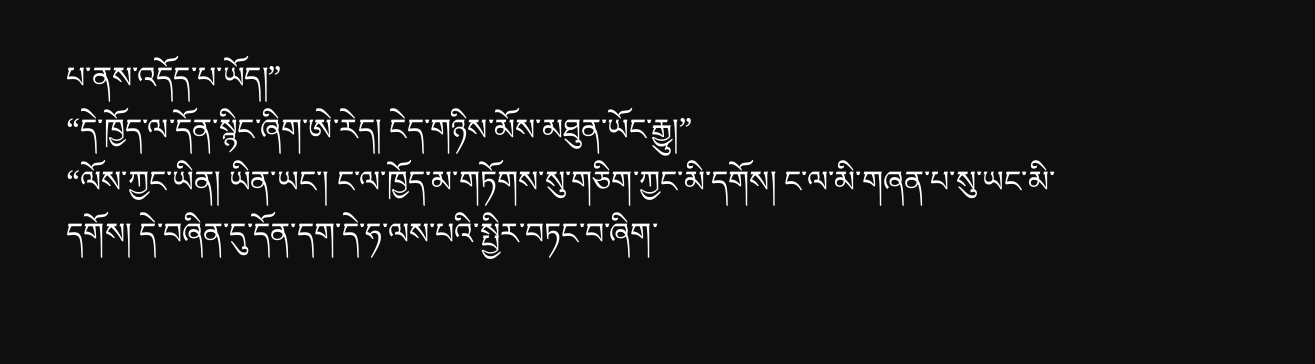པ་ནས་འདོད་པ་ཡོད།”
“དེ་ཁྱོད་ལ་དོན་སྙིང་ཞིག་ཨེ་རེད། ངེད་གཉིས་མོས་མཐུན་ཡོང་རྒྱུ།”
“ལོས་ཀྱང་ཡིན། ཡིན་ཡང་། ང་ལ་ཁྱོད་མ་གཏོགས་སུ་གཅིག་ཀྱང་མི་དགོས། ང་ལ་མི་གཞན་པ་སུ་ཡང་མི་དགོས། དེ་བཞིན་དུ་དོན་དག་དེ་ཧ་ལས་པའི་སྤྱིར་བཏང་བ་ཞིག་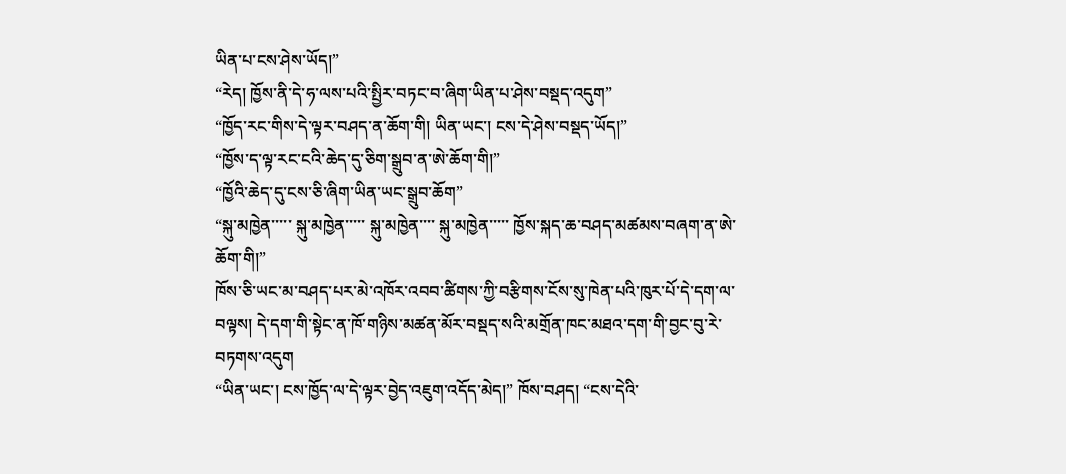ཡིན་པ་ངས་ཤེས་ཡོད།”
“རེད། ཁྱོས་ནི་དེ་ཧ་ལས་པའི་སྤྱིར་བཏང་བ་ཞིག་ཡིན་པ་ཤེས་བསྡད་འདུག”
“ཁྱོད་རང་གིས་དེ་ལྟར་བཤད་ན་ཆོག་གི། ཡིན་ཡང་། ངས་དེ་ཤེས་བསྡད་ཡོད།”
“ཁྱོས་ད་ལྟ་རང་ངའི་ཆེད་དུ་ཅིག་སྒྲུབ་ན་ཨེ་ཆོག་གི།”
“ཁྱོའི་ཆེད་དུ་ངས་ཅི་ཞིག་ཡིན་ཡང་སྒྲུབ་ཆོག”
“སྐུ་མཁྱེན་་་་་ སྐུ་མཁྱེན་་་་་ སྐུ་མཁྱེན་་་་ སྐུ་མཁྱེན་་་་་ ཁྱོས་སྐད་ཆ་བཤད་མཚམས་བཞག་ན་ཨེ་ཆོག་གི།”
ཁོས་ཅི་ཡང་མ་བཤད་པར་མེ་འཁོར་འབབ་ཚིགས་ཀྱི་བརྩིགས་ངོས་སུ་ཁེན་པའི་ཁུར་པོ་དེ་དག་ལ་བལྟས། དེ་དག་གི་སྟེང་ན་ཁོ་གཉིས་མཚན་མོར་བསྡད་སའི་མགྲོན་ཁང་མཐའ་དག་གི་བྱང་བུ་རེ་བཏགས་འདུག
“ཡིན་ཡང་། ངས་ཁྱོད་ལ་དེ་ལྟར་བྱེད་འཇུག་འདོད་མེད།” ཁོས་བཤད། “ངས་དེའི་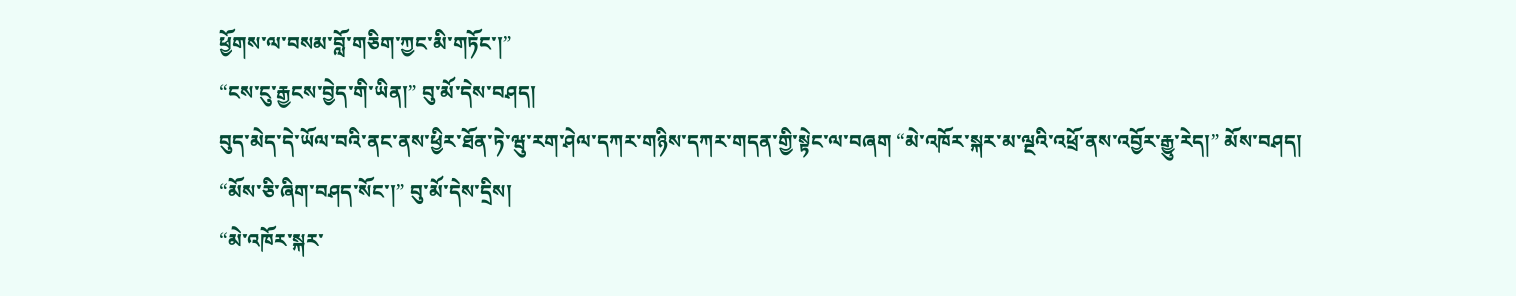ཕྱོགས་ལ་བསམ་བློ་གཅིག་ཀྱང་མི་གཏོང་།”
“ངས་ངུ་རྒྱངས་བྱེད་གི་ཡིན།” བུ་མོ་དེས་བཤད།
བུད་མེད་དེ་ཡོལ་བའི་ནང་ནས་ཕྱིར་ཐོན་ཏེ་ཝུ་རག་ཤེལ་དཀར་གཉིས་དཀར་གདན་གྱི་སྟེང་ལ་བཞག “མེ་འཁོར་སྐར་མ་ལྔའི་འཕྲོ་ནས་འབྱོར་རྒྱུ་རེད།” མོས་བཤད།
“མོས་ཅི་ཞིག་བཤད་སོང་།” བུ་མོ་དེས་དྲིས།
“མེ་འཁོར་སྐར་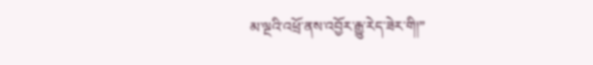མ་ལྔའི་འཕྲོ་ནས་འབྱོར་རྒྱུ་རེད་ཟེར་གི།”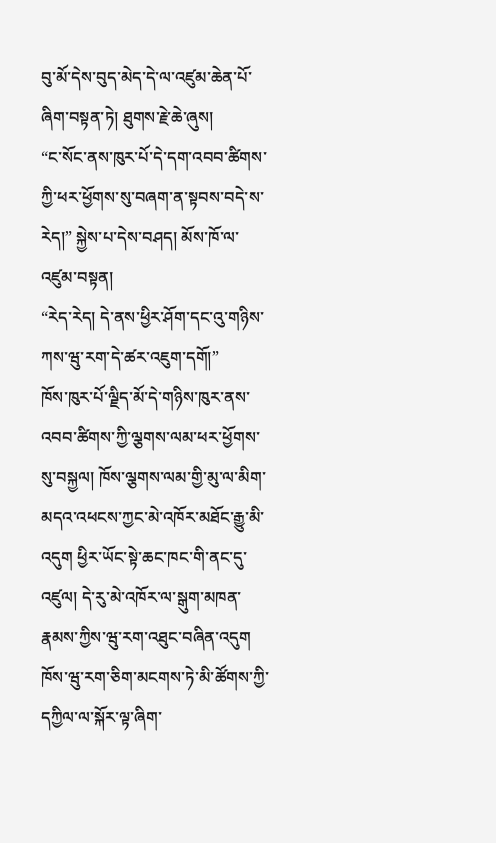བུ་མོ་དེས་བུད་མེད་དེ་ལ་འཛུམ་ཆེན་པོ་ཞིག་བསྟན་ཏེ། ཐུགས་རྗེ་ཆེ་ཞུས།
“ང་སོང་ནས་ཁུར་པོ་དེ་དག་འབབ་ཚིགས་ཀྱི་ཕར་ཕྱོགས་སུ་བཞག་ན་སྟབས་བདེ་ས་རེད།” སྐྱེས་པ་དེས་བཤད། མོས་ཁོ་ལ་འཛུམ་བསྟན།
“རེད་རེད། དེ་ནས་ཕྱིར་ཤོག་དང་འུ་གཉིས་ཀས་ཝུ་རག་དེ་ཚར་འཇུག་དགོ།”
ཁོས་ཁུར་པོ་ལྗིད་མོ་དེ་གཉིས་ཁུར་ནས་འབབ་ཚིགས་ཀྱི་ལྕགས་ལམ་ཕར་ཕྱོགས་སུ་བསྐྱལ། ཁོས་ལྕགས་ལམ་གྱི་མུ་ལ་མིག་མདའ་འཕངས་ཀྱང་མེ་འཁོར་མཐོང་རྒྱུ་མི་འདུག ཕྱིར་ཡོང་སྟེ་ཆང་ཁང་གི་ནང་དུ་འཛུལ། དེ་རུ་མེ་འཁོར་ལ་སྒུག་མཁན་རྣམས་ཀྱིས་ཝུ་རག་འཐུང་བཞིན་འདུག ཁོས་ཝུ་རག་ཅིག་མངགས་ཏེ་མི་ཚོགས་ཀྱི་དཀྱིལ་ལ་སྐོར་ལྟ་ཞིག་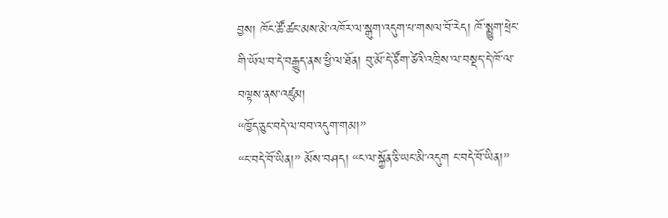བྱས། ཁོང་ཚོ་ཚང་མས་མེ་འཁོར་ལ་སྒུག་འདུག་པ་གསལ་བོ་རེད། ཁོ་སྨྱུག་ཕྲེང་གི་ཡོལ་བ་དེ་བརྒྱུད་ནས་ཕྱི་ལ་ཐོན། བུ་མོ་དེ་ཙོག་ཙེའི་འཁྲིས་ལ་བསྡད་དེ་ཁོ་ལ་བལྟས་ནས་འཛུམ།
“ཁྱོད་ཅུང་བདེ་ལ་བབ་འདུག་གམ།”
“ང་བདེ་བོ་ཡིན།” མོས་བཤད། “ང་ལ་སྐྱོན་ཅི་ཡང་མི་འདུག ང་བདེ་བོ་ཡིན།”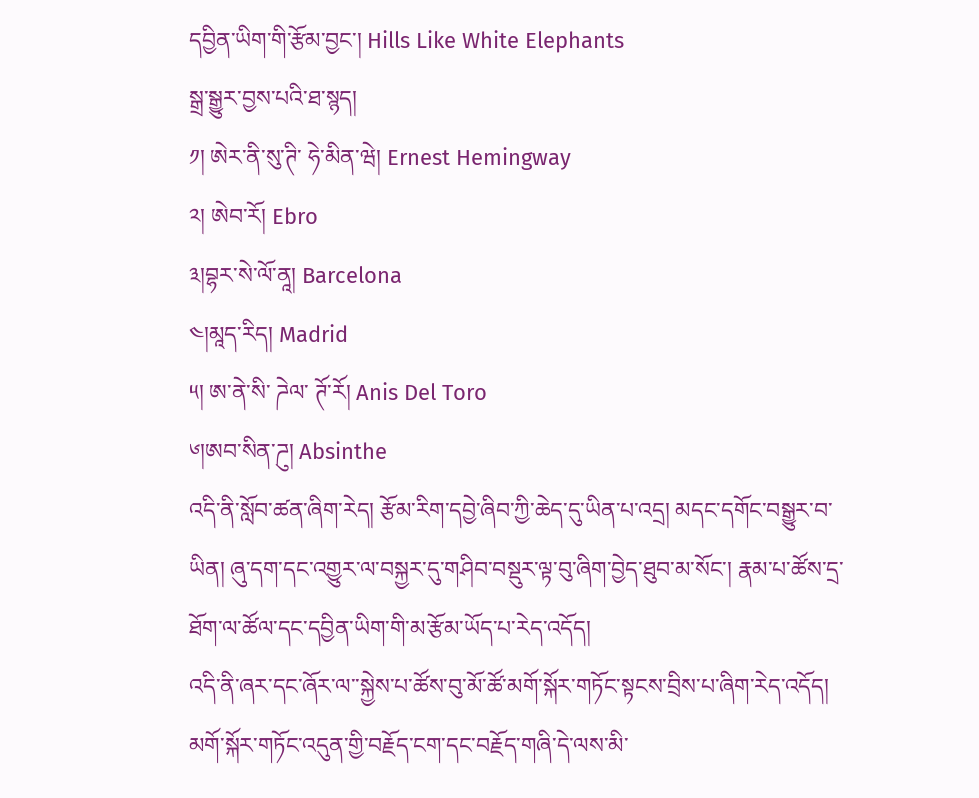དབྱིན་ཡིག་གི་རྩོམ་བྱང་། Hills Like White Elephants
སྒྲ་སྒྱུར་བྱས་པའི་ཐ་སྙད།
༡། ཨེར་ནི་སུ་ཊི་ ཧེ་མིན་ཝེ། Ernest Hemingway
༢། ཨེབ་རོ། Ebro
༣།བྷར་སེ་ལོ་ནཱ། Barcelona
༤།མཱད་རིད། Madrid
༥། ཨ་ནེ་སི་ ཌེལ་ ཊོ་རོ། Anis Del Toro
༦།ཨབ་སིན་ཌུ། Absinthe
འདི་ནི་སློབ་ཚན་ཞིག་རེད། རྩོམ་རིག་དབྱེ་ཞིབ་ཀྱི་ཆེད་དུ་ཡིན་པ་འདྲ། མདང་དགོང་བསྒྱུར་བ་ཡིན། ཞུ་དག་དང་འགྱུར་ལ་བསྐྱར་དུ་གཤིབ་བསྡུར་ལྟ་བུ་ཞིག་བྱེད་ཐུབ་མ་སོང་། རྣམ་པ་ཚོས་དྲ་ཐོག་ལ་ཚོལ་དང་དབྱིན་ཡིག་གི་མ་རྩོམ་ཡོད་པ་རེད་འདོད།
འདི་ནི་ཞར་དང་ཞོར་ལ་་སྐྱེས་པ་ཚོས་བུ་མོ་ཚོ་མགོ་སྐོར་གཏོང་སྟངས་བྲིས་པ་ཞིག་རེད་འདོད། མགོ་སྐོར་གཏོང་འདུན་གྱི་བརྗོད་ངག་དང་བརྗོད་གཞི་དེ་ལས་མི་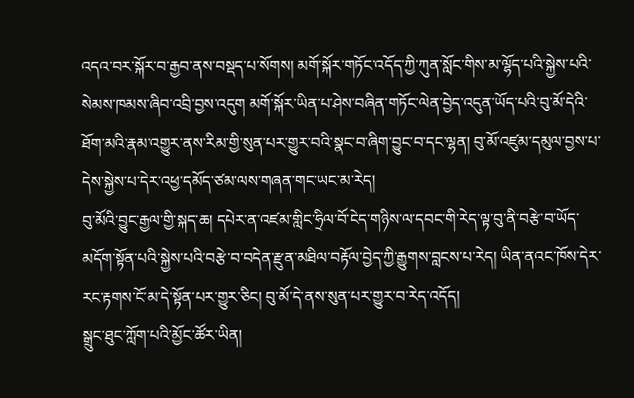འདའ་བར་སྐོར་བ་རྒྱབ་ནས་བསྡད་པ་སོགས། མགོ་སྐོར་གཏོང་འདོད་ཀྱི་ཀུན་སློང་གིས་མ་ལྷོད་པའི་སྐྱེས་པའི་སེམས་ཁམས་ཞིབ་འབྲི་བྱས་འདུག མགོ་སྐོར་ཡིན་པ་ཤེས་བཞིན་གཏོང་ལེན་བྱེད་འདུན་ཡོད་པའི་བུ་མོ་དེའི་ཐོག་མའི་རྣམ་འགྱུར་ནས་རིམ་གྱི་སུན་པར་གྱུར་བའི་སྣང་བ་ཞིག་བྱུང་བ་དང་ལྷན། བུ་མོ་འཛུམ་དམུལ་བྱས་པ་དེས་སྐྱེས་པ་དེར་འཕྱ་དམོད་ཙམ་ལས་གཞན་གང་ཡང་མ་རེད།
བུ་མོའི་བྱུང་རྒྱལ་གྱི་སྐད་ཆ། དཔེར་ན་འཛམ་གླིང་ཧྲིལ་བོ་ངེད་གཉིས་ལ་དབང་གི་རེད་ལྟ་བུ་ནི་བརྩེ་བ་ཡོད་མདོག་སྟོན་པའི་སྐྱེས་པའི་བརྩེ་བ་བདེན་རྫུན་མཐིལ་བརྟོལ་བྱེད་ཀྱི་རྒྱུགས་བླངས་པ་རེད། ཡིན་ནའང་ཁོས་དེར་རང་རྟགས་ངོ་མ་དེ་སྟོན་པར་གྱུར་ཅིང། བུ་མོ་དེ་ནས་སུན་པར་གྱུར་བ་རེད་འདོད།
སྒྲུང་ཐུང་ཀློག་པའི་མྱོང་ཚོར་ཡིན།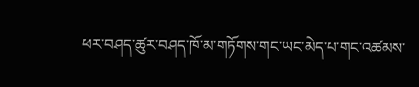ཕར་བཤད་ཚུར་བཤད་ཁོ་མ་གཏོགས་གང་ཡང་མེད་པ་གང་འཚམས་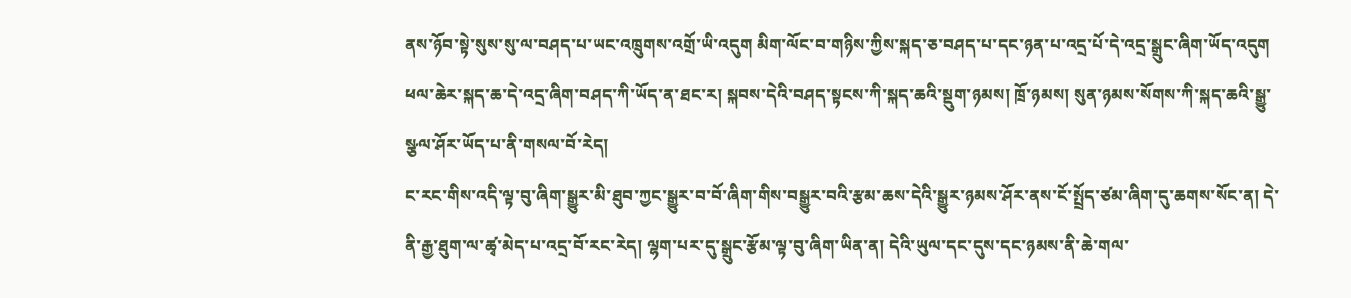ནས་ཉོབ་སྟེ་སུས་སུ་ལ་བཤད་པ་ཡང་འཁྲུགས་འགྲོ་ཡི་འདུག མིག་ལོང་བ་གཉིས་ཀྱིས་སྐད་ཅ་བཤད་པ་དང་ཉན་པ་འདྲ་པོ་དེ་འདྲ་སྒྲུང་ཞིག་ཡོད་འདུག
ཕལ་ཆེར་སྐད་ཆ་དེ་འདྲ་ཞིག་བཤད་ཀི་ཡོད་ན་ཐང་ར། སྐབས་དེའི་བཤད་སྟངས་ཀི་སྐད་ཆའི་སྡུག་ཉམས། ཁྲོ་ཉམས། སུན་ཉམས་སོགས་ཀི་སྐད་ཆའི་སྒྱུ་སྩལ་ཤོར་ཡོད་པ་ནི་གསལ་བོ་རེད།
ང་རང་གིས་འདི་ལྟ་བུ་ཞིག་སྒྱུར་མི་ཐུབ་ཀྱང་སྒྱུར་བ་བོ་ཞིག་གིས་བསྒྱུར་བའི་རྩམ་ཆས་དེའི་སྒྱུར་ཉམས་ཤོར་ནས་ངོ་སྤྲོད་ཙམ་ཞིག་དུ་ཆགས་སོང་ན། དེ་ནི་རྒྱ་ཐུག་ལ་ཚྭ་མེད་པ་འདྲ་བོ་རང་རེད། ལྷག་པར་དུ་སྒྲུང་རྩོམ་ལྟ་བུ་ཞིག་ཡིན་ན། དེའི་ཡུལ་དང་དུས་དང་ཉམས་ནི་ཆེ་གལ་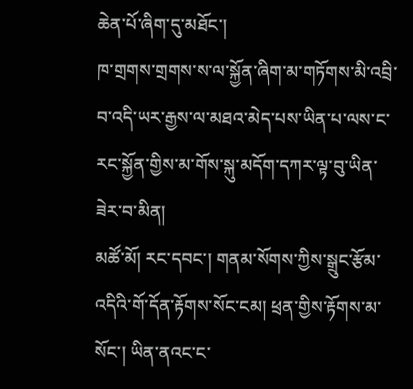ཆེན་པོ་ཞིག་དུ་མཐོང་།
ཁ་གྲགས་གྲགས་ས་ལ་སྐྱོན་ཞིག་མ་གཏོགས་མི་འབྲི་བ་འདི་ཡར་རྒྱས་ལ་མཐའ་མེད་པས་ཡིན་པ་ལས་ང་རང་སྐྱོན་གྱིས་མ་གོས་སྐུ་མདོག་དཀར་ལྟ་བུ་ཡིན་ཟེར་བ་མིན།
མཚོ་མོ། རང་དབང་། གནམ་སོགས་ཀྱིས་སྒྲུང་རྩོམ་འདིའི་གོ་དོན་རྟོགས་སོང་ངམ། ཕྲན་གྱིས་རྟོགས་མ་སོང་། ཡིན་ནའང་ང་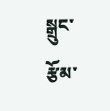སྒྲུང་རྩོམ་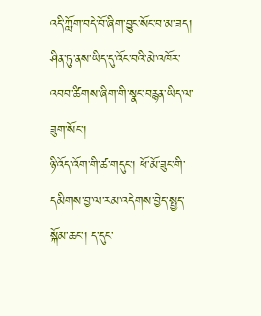འདི་ཀློག་བདེ་བོ་ཞིག་བྱུང་སོང་བ་མ་ཟད། ཤིན་ཏུ་ནས་ཡིད་དུ་འོང་བའི་མེ་འཁོར་འབབ་ཚིགས་ཞིག་གི་སྣང་བརྙན་ཡིད་ལ་ཟུག་སོང་།
ཉི་འོད་འོག་གི་ཚ་གདུང་། ཕོ་མོ་ཟུང་གི་དམིགས་བྱ་ལ་རམ་འདེགས་བྱེད་སྤྱད་སྐོམ་ཆང་། ད་དུང་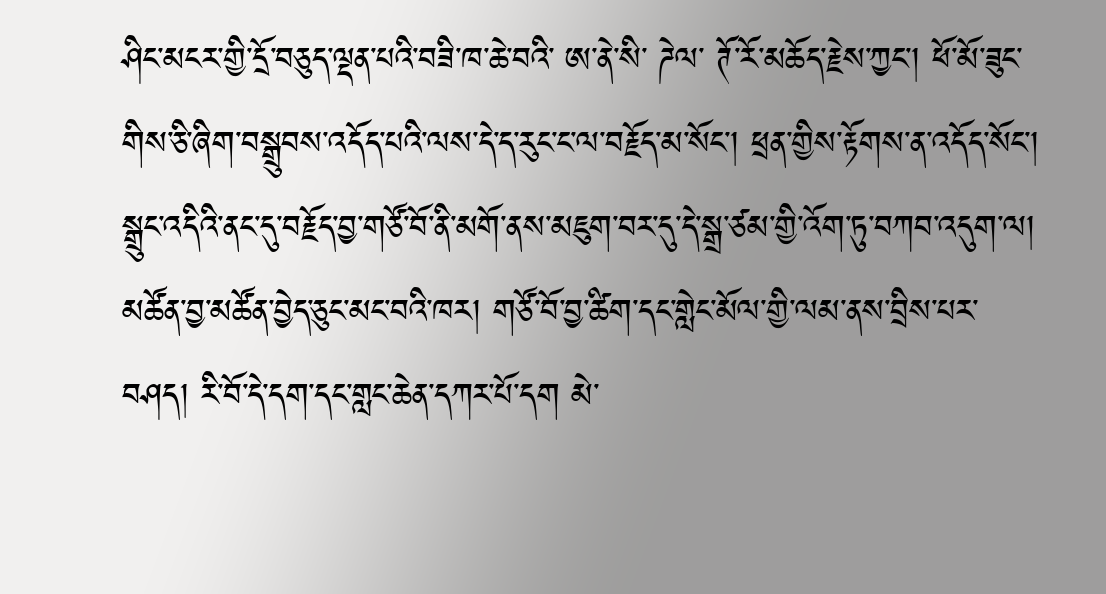ཤིང་མངར་གྱི་དྲོ་བཅུད་ལྡན་པའི་བཟི་ཁ་ཆེ་བའི་ ཨ་ནེ་སི་ ཌེལ་ ཊོ་རོ་མཆོད་རྗེས་ཀྱང་། ཕོ་མོ་ཟུང་གིས་ཅི་ཞིག་བསྒྲུབས་འདོད་པའི་ལས་དེ་ད་རུང་ང་ལ་བརྗོད་མ་སོང་། ཕྲན་གྱིས་རྟོགས་ན་འདོད་སོང་།
སྒྲུང་འདིའི་ནང་དུ་བརྗོད་བྱ་གཙོ་བོ་ནི་མགོ་ནས་མཇུག་བར་དུ་དེ་སྒྲ་ཙམ་གྱི་འོག་ཏུ་བཀབ་འདུག་ལ། མཚོན་བྱ་མཚོན་བྱེད་ཅུང་མང་བའི་ཁར། གཙོ་བོ་བྱ་ཚིག་དང་གླེང་མོལ་གྱི་ལམ་ནས་བྲིས་པར་བཤད། རི་བོ་དེ་དག་དང་གླང་ཆེན་དཀར་པོ་དག མེ་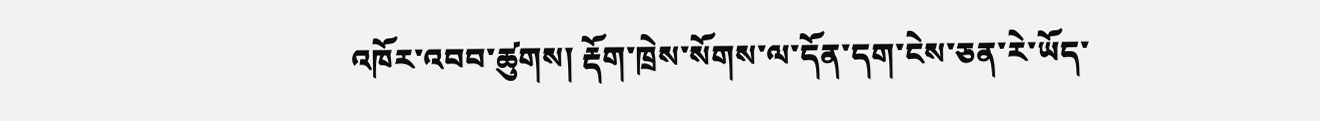འཁོར་འབབ་ཚུགས། རྡོག་ཁྲེས་སོགས་ལ་དོན་དག་ངེས་ཅན་རེ་ཡོད་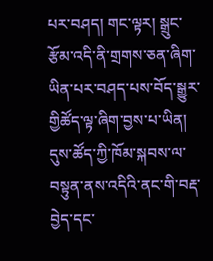པར་བཤད། གང་ལྟར། སྒྲུང་རྩོམ་འདི་ནི་གྲགས་ཅན་ཞིག་ཡིན་པར་བཤད་པས་བོད་སྒྱུར་གྱིཚོད་ལྟ་ཞིག་བྱས་པ་ཡིན། དུས་ཚོད་ཀྱི་ཁོམ་སྐབས་ལ་བསྟུན་ནས་འདིའི་ནང་གི་བརྡ་བྱེད་དང་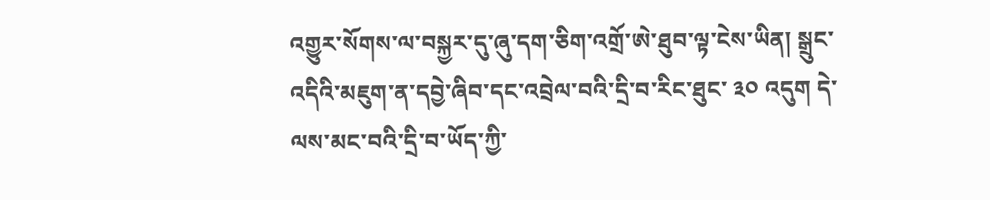འགྱུར་སོགས་ལ་བསྐྱར་དུ་ཞུ་དག་ཅིག་འགྲོ་ཨེ་ཐུབ་ལྟ་ངེས་ཡིན། སྒྲུང་འདིའི་མཇུག་ན་དབྱེ་ཞིབ་དང་འབྲེལ་བའི་དྲི་བ་རིང་ཐུང་ ༣༠ འདུག དེ་ལས་མང་བའི་དྲི་བ་ཡོད་ཀྱི་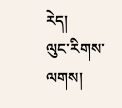རེད།
ལུང་རིགས་ལགས།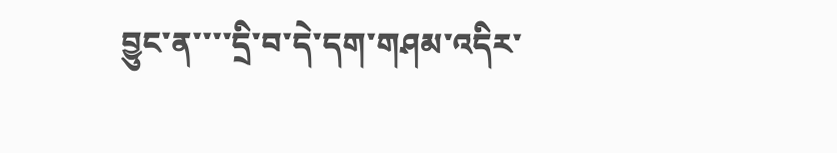བྱུང་ན་་་་དྲི་བ་དེ་དག་གཤམ་འདིར་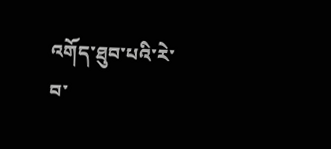འགོད་ཐུབ་པའི་རེ་བ་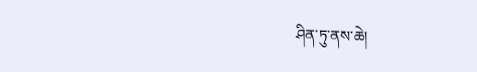ཤིན་ཏུ་ནས་ཆེ།